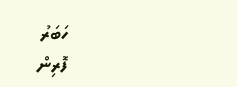ހަބަރު
ފޮރިން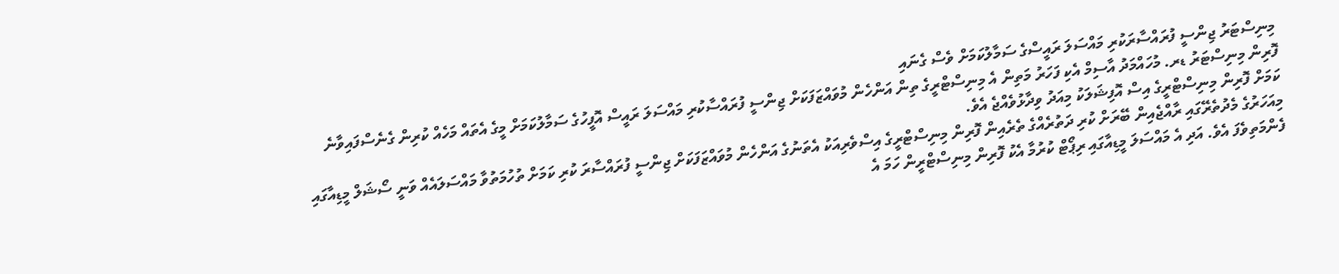މިނިސްޓަރު ޖިންސީ ފުރައްސާރަކުރި މައްސަލަ ރައީސްގެ ސަމާލުކަމަށް ވެސް ގެނައި
ފޮރިން މިނިސްޓަރު ޑރ. މުހައްމަދު އާސިމް އެކި ފަހަރު މަތިން އެ މިނިސްޓްރީގެ ތިން އަންހެން މުވައްޒަފަކަށް ޖިންސީ ފުރައްސާކުރި މައްސަލަ ރައީސް އޮފީހުގެ ސަމާލުކަމަށް މީގެ އެތައް މަހެއް ކުރިން ގެނެސްފައިވާނެ ކަމަށް ފޮރިން މިނިސްޓްރީގެ އިސް އޮފިޝަލަކު މިއަދު ވިދާޅުވެއްޖެ އެވެ.
މިއަހަރުގެ މެދުތެރޭގައި ރާއްޖެއިން ބޭރަށް ކުރި ދަތުރެއްގެ ތެރެއިން ފޮރިން މިނިސްޓްރީގެ އިސްވެރިއަކު އެތަނުގެ އަންހެން މުވައްޒަފަކަށް ޖިންސީ ފުރައްސާރަ ކުރި ކަމަށް ތުހުމަތުވާ މައްސަލައެއް ވަނީ ސޯޝަލް މީޑިއާގައި ފެންމަތިވެފަ އެވެ. އަދި އެ މައްސަލަ މީޑިއާގައި ރިޕޯޓް ކުރުމާ އެކު ފޮރިން މިނިސްޓްރީން ހަމަ އެ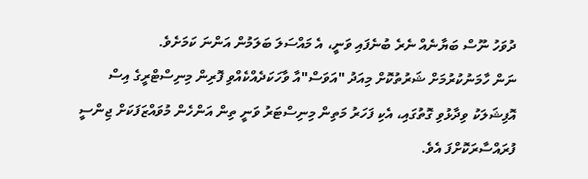ދުވަހު ނޫސް ބަޔާނެއް ނެރެ ބުނެފައި ވަނީ، އެ މައްސަލަ ބަލަމުން އަންނަ ކަމަށެވެ.
ނަން ހާމަނުކުރުމަށް ޝަރުތުކޮށް މިއަދު "އަވަސް"އާ ވާހަކަދެއްކެއްވި ފޮރިން މިނިސްޓްރީގެ އިސް އޮފިޝަލަކު ވިދާޅުވި ގޮތުގައި، އެކި ފަހަރު މަތިން މިނިސްޓަރު ވަނީ ތިން އަންހެން މުވައްޒަފަކަށް ޖިންސީ ފުރައްސާރަކޮށްފަ އެވެ.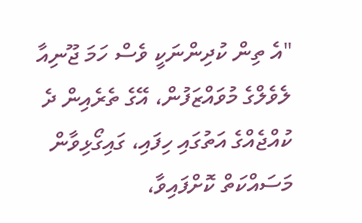"އެ ތިން ކުދިންނަކީ ވެސް ހަމަ ޖޫނިއާ ލެވެލްގެ މުވައްޒަފުން، އޭގެ ތެރެއިން ދެ ކުއްޖެއްގެ އަތުގައި ހިފައި، ގައިގޯޅިވާން މަސައްކަތް ކޮށްފައިވާ،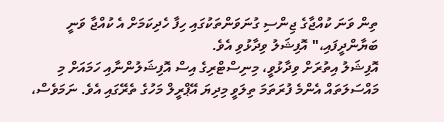ތިން ވަނަ ކުއްޖާގެ ޖިންސި ގުނަވަންތަކުގައި ހިފާ ހެދިކަމަށް އެ ކުއްޖާ ވަނީ ބަޔާންދީފައި،" އޮފިޝަލު ވިދާޅުވި އެވެ.
އޮފިޝަލު އިތުރަށް ވިދާޅުވީ، މިނިސްޓްރިގެ އިސް އޮފިޝަލުންނާއި ހަމައަށް މި މައްސަލަތައް އެންމެ ފުރަތަމަ ތިލަވީ މިދިޔަ އޭޕްރީލް މަހުގެ ތެރޭގައި އެވެ. ނަމަވެސް،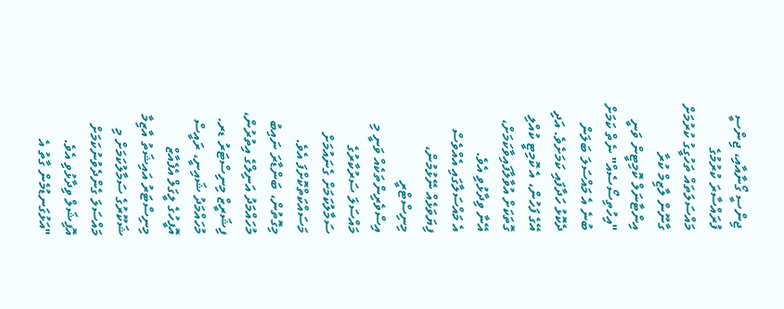ޖިންސީ ގޯނާއާއި، ޖިންސީ ފުރައްސާރަ ކުރުމުގެ މައްސަލަތައް ތަހުގީގު ކުރުމަށް ގާނޫން ލާޒިމް ކުރާ އިންޓާނަލް ކޮމިޓީން ވަނީ "އިހުތިސޯސެއް" ނެތް ކަމަށް ބުނެ އެ މައްސަލަ ބަލަން ދެކޮޅު ހަދާފައި ކަމަށެވެ. އަދި އޭގެ ފަހުން، އެ ކޮމިޓީ ކުއްލި ގޮތަކަށް އުވާލާފައިވާކަމަށް، އޭނާ ވިދާޅުވި އެވެ.
އެ މައްސަލާގައި އެއްވެސް ފިޔަވަޅެއް ނޭޅުމުން، މިނިސްޓްރީ އިސްވެރިންތަކެއް ވަނީ މި މައްސަލަ ސަރުކާރުގެ ސަމާލުކަމަށް ގެނައުމަށް މަސައްކަތްކޮށްފަ އެވެ. މިގޮތުން، ބަންޑާރަ ނައިބު މުހައްމަދު އަނިލްގެ އިތުރުން، ފިޝަރީޒް މިނިސްޓަރު ޑރ. މުހައްމަދު ޝައިނީ، ރައީސް އޮފީހުގެ ލީގަލް އެފެއާޒް މިނިސްޓަރު އައިޝަތު އާޒިމާ ޝަކޫރުގެ ސަމާލުކަމަށް މި މައްސަލަ ގެންދެވުނުކަމަށް އޮފިޝަލް ވިދާޅުވި އެވެ.
"އަޅުގަނޑުމެން ގާތު އެ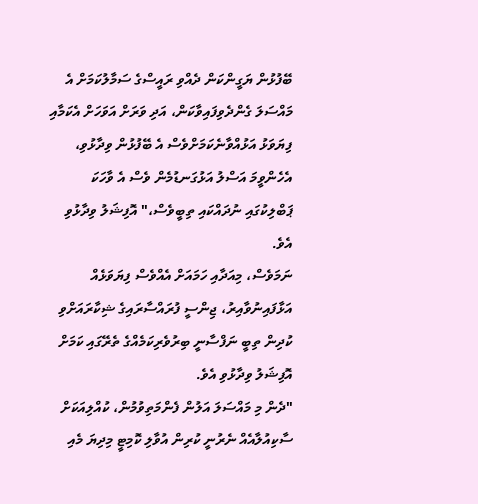ބޭފުޅުން ޔަގީންކަން ދެއްވި ރައީސްގެ ސަމާލުކަމަށް އެ މައްސަލަ ގެންދެވިފައިވާކަން، އަދި ވަރަށް އަވަހަށް އެކަމާއި ފިޔަވަޅު އަޅުއްވާނެކަމަށްވެސް އެ ބޭފުޅުން ވިދާޅުވި، އެހެންވީމަ އަސްލު އަޅުގަނޑުމެން ވެސް އެ ވާހަކަ ޕަބްލިކުގައި ނުދައްކައި ތިބީވެސް،" އޮފިޝަލު ވިދާޅުވި އެވެ.
ނަމަވެސް، މިއަދާއި ހަމައަށް އެއްވެސް ފިޔަވަޅެއް އަޅާފައިނުވާއިރު، ޖިންސީ ފުރައްސާރައިގެ ޝިކާރައަށްވި ކުދިން ތިބީ ނަފްސާނީ ބިރުވެރިކަމެއްގެ ތެރޭގައި ކަމަށް އޮފިޝަލު ވިދާޅުވި އެވެ.
"ދެން މި މައްސަލަ އަލުން ފެންމަތިވުމުން، ކުއްލިއަކަށް ސާކިއުލާއެއް ނެރުނީ ކުރިން އުވާލި ކޮމިޓީ މިދިޔަ މެއި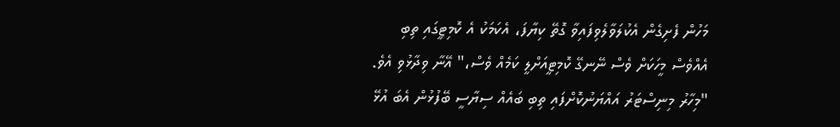މަހުން ފެށިގެން އެކުލަވާލެވިފައިވާ ގޮތޭ ކިޔާފަ، އެކަމަކު އެ ކޮމިޓީގައި ތިބި އެއްވެސް މީހަކަށް ވެސް ނޭނގޭ ކޮމިޓީއަށްލީ ކަމެއް ވެސް،" އޭނާ ވިދާޅުވި އެވެ.
"މިހާރު މިނިސްޓަރު އައްޔަނުކޮށްފައި ތިބި ބައެއް ސިޔާސީ ބޭފުޅުން އެބަ އުޅޭ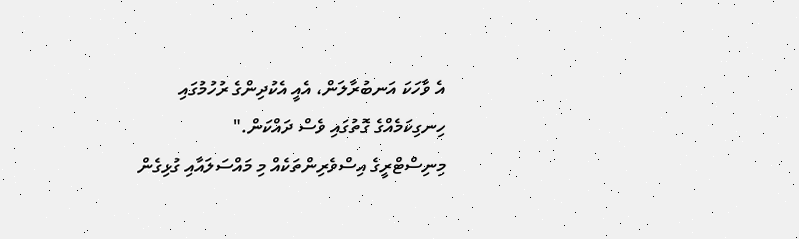އެ ވާހަކަ އަނބުރާލަން، އެއީ އެކުދިންގެ ރުހުމުގައި ހިނގިކަމެއްގެ ގޮތުގައި ވެސް ދައްކަން."
މިނިސްޓްރީގެ އިސްވެރިންތަކެއް މި މައްސަލައާއި ގުޅިގެން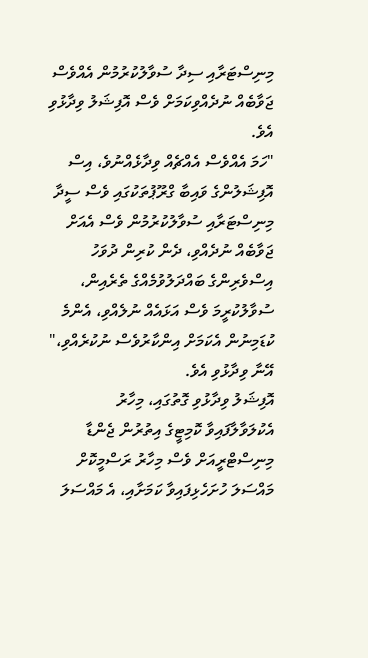މިނިސްޓަރާއި ސިދާ ސުވާލުކުރުމުން އެއްވެސް ޖަވާބެއް ނުދެއްވިކަމަށް ވެސް އޮފިޝަލު ވިދާޅުވި އެވެ.
"ހަމަ އެއްވެސް އެއްޗެއް ވިދާޅެއްނުވެ، އިސް އޮފިޝަލުންގެ ވައިބާ ގްރޫޕުތަކުގައި ވެސް ސީދާ މިނިސްޓަރާއި ސުވާލުކުރުމުން ވެސް އެއަށް ޖަވާބެއް ނުދެއްވި، ދެން ކުރިން ދުވަހު އިސްވެރިންގެ ބައްދަލުވުމެއްގެ ތެރެއިން، ސުވާލުކުރީމަ ވެސް އަޅައެއް ނުލެއްވި، އެންމެ ކުޑަމިނުން އެކަމަށް އިންކާރުވެސް ނުކުރެއްވި،" އޭނާ ވިދާޅުވި އެވެ.
އޮފިޝަލު ވިދާޅުވި ގޮތުގައި، މިހާރު އެކުލަވާލާފައިވާ ކޮމިޓީގެ އިތުރުން ޖެންޑާ މިނިސްޓްރީއަށް ވެސް މިހާރު ރަސްމީކޮށް މައްސަލަ ހުށަހެޅިފައިވާ ކަމަށާއި، އެ މައްސަލަ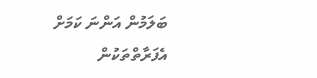ބަލަމުން އަންނަ ކަމަށް އެފަރާތްތަކުން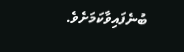ބުނެފައިވާކަމަށެވެ.